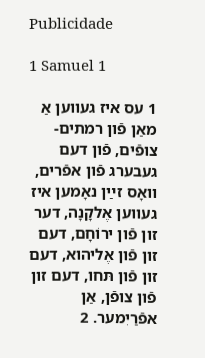Publicidade

1 Samuel 1

1 עס איז געװען אַ מאַן פֿון רמתים-צופֿים, פֿון דעם געבערג פֿון אפֿרים, װאָס זײַן נאָמען איז געװען אֶלקָנָה, דער זון פֿון ירוֹחָם, דעם זון פֿון אֶליהוא, דעם זון פֿון תּחו, דעם זון פֿון צופֿן, אַן אפֿרַיִמער. 2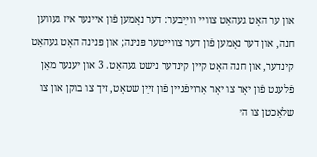און ער האָט געהאַט צװײ װײַבער: דער נאָמען פֿון אײנער איז געװען חנה, און דער נאָמען פֿון דער צװײטער פּנינה; און פּנינה האָט געהאַט קינדער, און חנה האָט קײן קינדער נישט געהאַט. 3 און יענער מאַן פֿלעגט פֿון יאָר צו יאָר אַרױפֿגײן פֿון זײַן שטאָט, זיך צו בוקן און צו שלאַכטן צו ה׳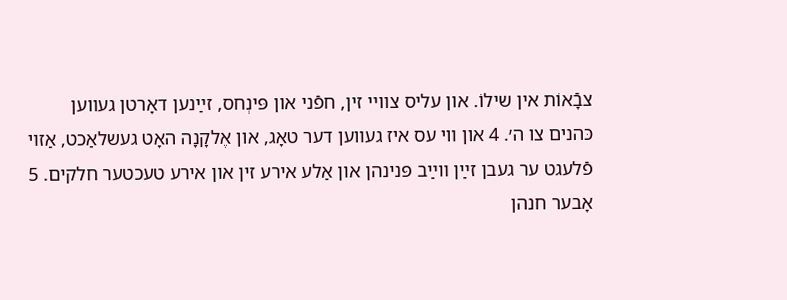צבָֿאוֹת אין שילוֹ. און עליס צװײ זין, חפֿני און פּינְחס, זײַנען דאָרטן געװען כּהנים צו ה׳. 4 און װי עס איז געװען דער טאָג, און אֶלקָנָה האָט געשלאַכט, אַזױ פֿלעגט ער געבן זײַן װײַב פּנינהן און אַלע אירע זין און אירע טעכטער חלקים. 5 אָבער חנהן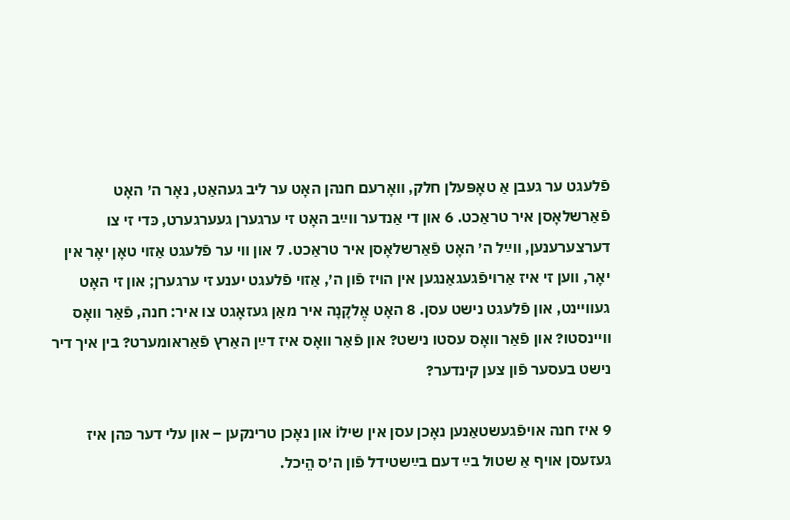פֿלעגט ער געבן אַ טאָפּעלן חלק, װאָרעם חנהן האָט ער ליב געהאַט, נאָר ה׳ האָט פֿאַרשלאָסן איר טראַכט. 6 און די אַנדער װײַב האָט זי ערגערן געערגערט, כּדי זי צו דערצערענען, װײַל ה׳ האָט פֿאַרשלאָסן איר טראַכט. 7 און װי ער פֿלעגט אַזױ טאָן יאָר אין יאָר, װען זי איז אַרױפֿגעגאַנגען אין הױז פֿון ה׳, אַזױ פֿלעגט יענע זי ערגערן; און זי האָט געװײנט, און פֿלעגט נישט עסן. 8 האָט אֶלקָנָה איר מאַן געזאָגט צו איר: חנה, פֿאַר װאָס װײנסטו? און פֿאַר װאָס עסטו נישט? און פֿאַר װאָס איז דײַן האַרץ פֿאַראומערט? בין איך דיר נישט בעסער פֿון צען קינדער?

9 איז חנה אױפֿגעשטאַנען נאָכן עסן אין שילוֹ און נאָכן טרינקען – און עלי דער כּהן איז געזעסן אױף אַ שטול בײַ דעם בײַשטידל פֿון ה׳ס הֵיכל.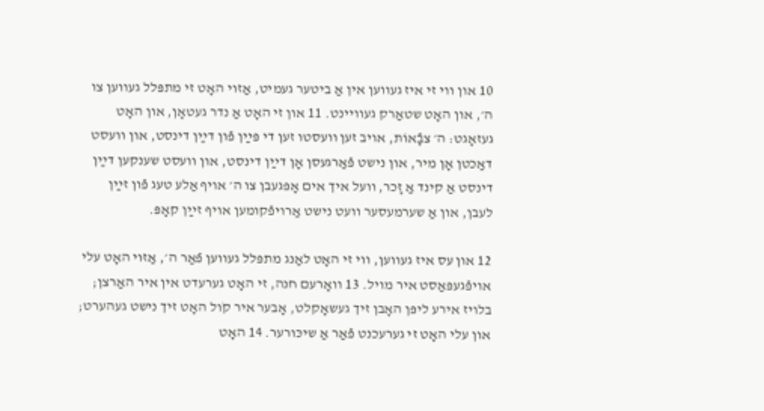10 און װי זי איז געװען אין אַ ביטער געמיט, אַזױ האָט זי מתפּלל געװען צו ה׳, און האָט שטאַרק געװײנט. 11 און זי האָט אַ נדר געטאָן, און האָט געזאָגט: ה׳ צבָֿאוֹת, אױב זען װעסטו זען די פּײַן פֿון דײַן דינסט, און װעסט דאַכטן אָן מיר, און נישט פֿאַרגעסן אָן דײַן דינסט, און װעסט שענקען דײַן דינסט אַ קינד אַ זָכר, װעל איך אים אָפּגעבן צו ה׳ אױף אַלע טעג פֿון זײַן לעבן, און אַ שערמעסער װעט נישט אַרױפֿקומען אױף זײַן קאָפּ.

12 און עס איז געװען, װי זי האָט לאַנג מתפּלל געװען פֿאַר ה׳, אַזױ האָט עלי אױפֿגעפּאַסט איר מױל. 13 װאָרעם חנה, זי האָט גערעדט אין איר האַרצן; בלױז אירע ליפּן האָבן זיך געשאָקלט, אָבער איר קֹול האָט זיך נישט געהערט; און עלי האָט זי גערעכנט פֿאַר אַ שיכּורער. 14 האָט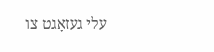עלי געזאָגט צו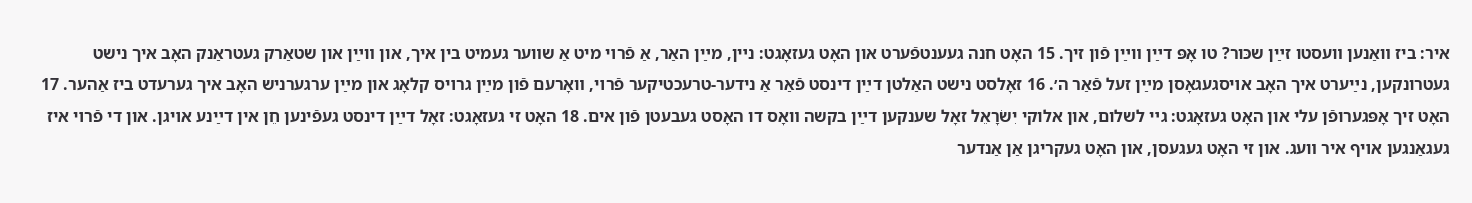איר: ביז װאַנען װעסטו זײַן שכּור? טו אָפּ דײַן װײַן פֿון זיך. 15 האָט חנה געענטפֿערט און האָט געזאָגט: נײן, מײַן האַר, אַ פֿרױ מיט אַ שװער געמיט בין איך, און װײַן און שטאַרק געטראַנק האָב איך נישט געטרונקען, נײַערט איך האָב אױסגעגאָסן מײַן זעל פֿאַר ה׳. 16 זאָלסט נישט האַלטן דײַן דינסט פֿאַר אַ נידער-טרעכטיקער פֿרױ, װאָרעם פֿון מײַן גרױס קלאָג און מײַן ערגערניש האָב איך גערעדט ביז אַהער. 17 האָט זיך אָפּגערופֿן עלי און האָט געזאָגט: גײ לשלום, און אלוקי יִשׂרָאֵל זאָל שענקען דײַן בקשה װאָס דו האָסט געבעטן פֿון אים. 18 האָט זי געזאָגט: זאָל דײַן דינסט געפֿינען חֵן אין דײַנע אױגן. און די פֿרױ איז געגאַנגען אױף איר װעג. און זי האָט געגעסן, און האָט געקריגן אַן אַנדער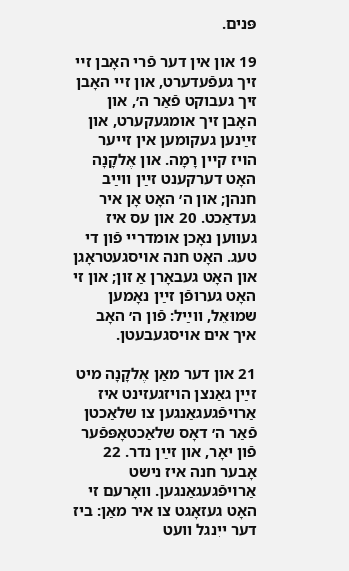פּנים.

19 און אין דער פֿרי האָבן זײ זיך געפֿעדערט, און זײ האָבן זיך געבוקט פֿאַר ה׳, און האָבן זיך אומגעקערט, און זײַנען געקומען אין זײער הױז קײן רָמָה. און אֶלקָנָה האָט דערקענט זײַן װײַב חנהן; און ה׳ האָט אָן איר געדאַכט. 20 און עס איז געװען נאָכן אומדרײ פֿון די טעג. האָט חנה אױסגעטראָגן און האָט געבאָרן אַ זון; און זי האָט גערופֿן זײַן נאָמען שמוּאֵל, װײַל: פֿון ה׳ האָב איך אים אױסגעבעטן.

21 און דער מאַן אֶלקָנָה מיט זײַן גאַנצן הױזגעזינט איז אַרױפֿגעגאַנגען צו שלאַכטן פֿאַר ה׳ דאָס שלאַכטאָפּפֿער פֿון יאָר, און זײַן נדר. 22 אָבער חנה איז נישט אַרױפֿגעגאַנגען. װאָרעם זי האָט געזאָגט צו איר מאַן: ביז דער ייִנגל װעט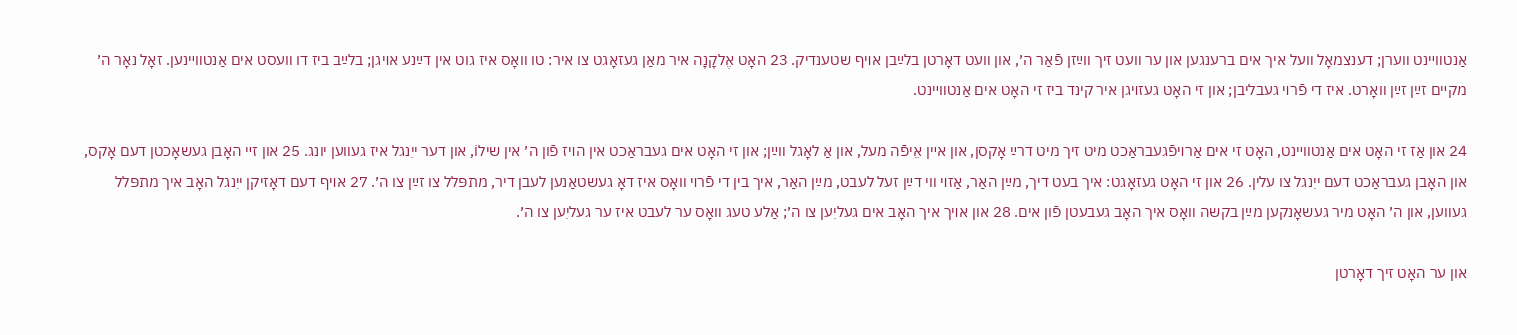אַנטװײנט װערן; דענצמאָל װעל איך אים ברענגען און ער װעט זיך װײַזן פֿאַר ה׳, און װעט דאָרטן בלײַבן אױף שטענדיק. 23 האָט אֶלקָנָה איר מאַן געזאָגט צו איר: טו װאָס איז גוט אין דײַנע אױגן; בלײַב ביז דו װעסט אים אַנטװײנען. זאָל נאָר ה׳ מקײם זײַן זײַן װאָרט. איז די פֿרױ געבליבן; און זי האָט געזױגן איר קינד ביז זי האָט אים אַנטװײנט.

24 און אַז זי האָט אים אַנטװײנט, האָט זי אים אַרױפֿגעבראַכט מיט זיך מיט דרײַ אָקסן, און אײן אֵיפֿה מעל, און אַ לאָגל װײַן; און זי האָט אים געבראַכט אין הױז פֿון ה׳ אין שילוֹ, און דער ייִנגל איז געװען יונג. 25 און זײ האָבן געשאָכטן דעם אָקס, און האָבן געבראַכט דעם ייִנגל צו עלין. 26 און זי האָט געזאָגט: איך בעט דיך, מײַן האַר, אַזױ װי דײַן זעל לעבט, מײַן האַר, איך בין די פֿרױ װאָס איז דאָ געשטאַנען לעבן דיר, מתפּלל צו זײַן צו ה׳. 27 אױף דעם דאָזיקן ייִנגל האָב איך מתפּלל געװען, און ה׳ האָט מיר געשאָנקען מײַן בקשה װאָס איך האָב געבעטן פֿון אים. 28 און אױך איך האָב אים געליִען צו ה׳; אַלע טעג װאָס ער לעבט איז ער געליִען צו ה׳.

און ער האָט זיך דאָרטן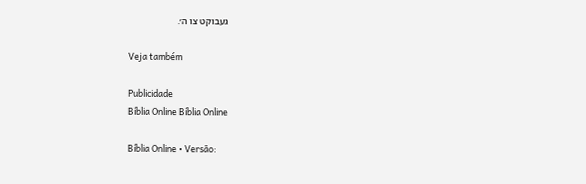געבוקט צו ה׳.

Veja também

Publicidade
Bíblia Online Bíblia Online

Bíblia Online • Versão: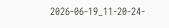2026-06-19_11-20-24-